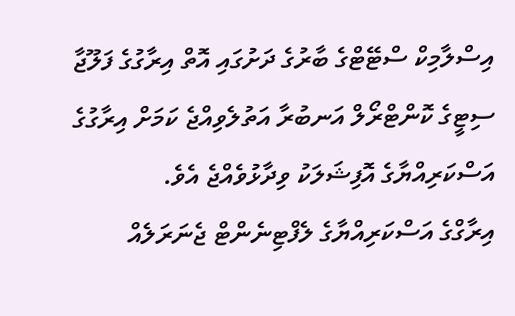އިސްލާމިކް ސްޓޭޓްގެ ބާރުގެ ދަށުގައި އޮތް އިރާގުގެ ފަލޫޖާ ސިޓީގެ ކޮންޓްރޯލް އަނބުރާ އަތުލެވިއްޖެ ކަމަށް އިރާގުގެ އަސްކަރިއްޔާގެ އޮފިޝަލަކު ވިދާޅުވެއްޖެ އެވެ.
އިރާގްގެ އަސްކަރިއްޔާގެ ލެފްޓިނެންޓް ޖެނަރަލެއް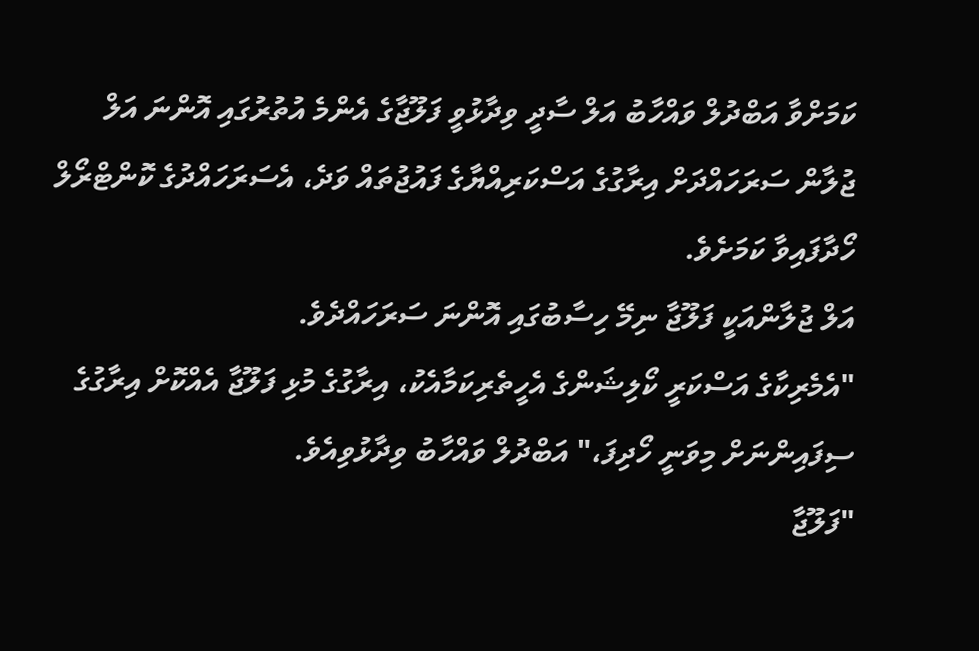ކަމަށްވާ އަބްދުލް ވައްހާބު އަލް ސާދީ ވިދާޅުވީ ފަލޫޖާގެ އެންމެ އުތުރުގައި އޮންނަ އަލް ޖުލާން ސަރަހައްދަށް އިރާގުގެ އަސްކަރިއްޔާގެ ފައުޖުތައް ވަދެ، އެސަރަހައްދުގެ ކޮންޓްރޯލް ހޯދާފައިވާ ކަމަށެވެ.
އަލް ޖުލާންއަކީ ފަލޫޖާ ނިމޭ ހިސާބުގައި އޮންނަ ސަރަހައްދެވެ.
"އެމެރިކާގެ އަސްކަރީ ކޯލިޝަންގެ އެހީތެރިކަމާއެކު، އިރާގުގެ މުޅި ފަލޫޖާ އެއްކޮށް އިރާގުގެ ސިފައިންނަށް މިވަނީ ހޯދިފަ،" އަބްދުލް ވައްހާބު ވިދާޅުވިއެވެ.
"ފަލޫޖާ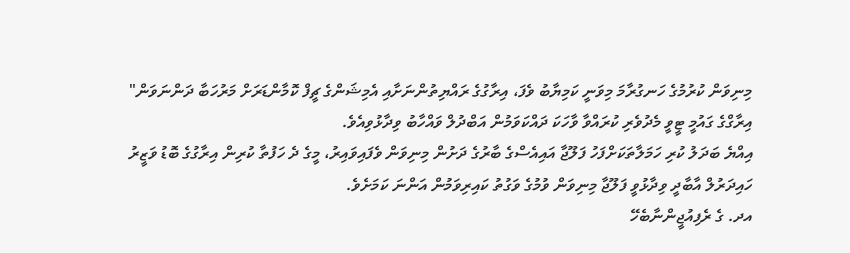މިނިވަން ކުރުމުގެ ހަނގުރާމަ މިވަނީ ކަމިޔާބު ވެފަ، އިރާގުގެ ރައްޔިތުންނަށާއި އެމިޝަންގެ ޗީފް ކޮމާންޑަރަށް މަރުހަބާ ދަންނަވަން" އިރާގްގެ ގައުމީ ޓީވީ މެދުވެރި ކުރައްވާ ވާހަކަ ދައްކަވަމުން އަބްދުލް ވައްހާބު ވިދާޅުވިއެވެ.
އިއްޔެ ބަދަލު ކުރި ހަމަލާތަކަށްފަހު ފަލޫޖާ އައިއެސްގެ ބާރުގެ ދަށުން މިނިވަން ވެފައިވައިރު، މީގެ ދެ ހަފުތާ ކުރިން އިރާގުގެ ބޮޑު ވަޒީރު ހައިދަރުލް އާބާދީ ވިދާޅުވީ ފަލޫޖާ މިނިވަން ވުމުގެ ވަގުތު ކައިރިވަމުން އަންނަ ކަމަށެވެ.
އދ. ގެ ރެފިއުޖީންނާބެހޭ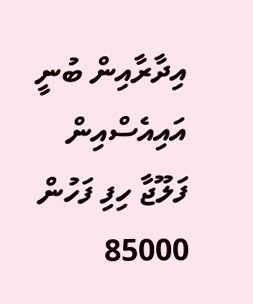އިދާރާއިން ބުނީ އައިއެސްއިން ފަލޫޖާ ހިފި ފަހުން 85000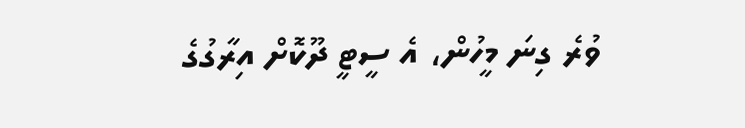ވުރެ ގިނަ މީހުން، އެ ސީޓީ ދޫކޮށް އިރާގުގެ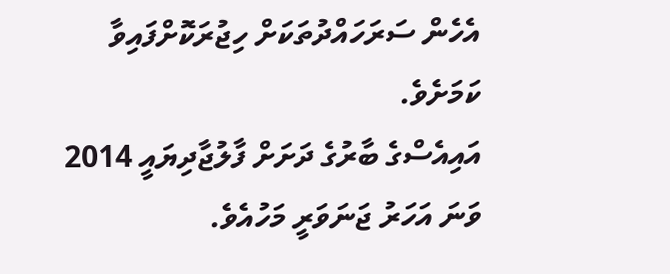އެހެން ސަރަހައްދުތަކަށް ހިޖުރަކޮށްފައިވާ ކަމަށެވެ.
އައިއެސްގެ ބާރުގެ ދަށަށް ފާލުޖާދިޔައީ 2014 ވަނަ އަހަރު ޖަނަވަރީ މަހުއެވެ.